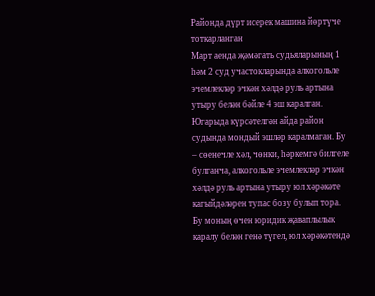Районда дүрт исерек машина йөртүче тоткарланган
Март аенда җәмәгать судьяларының 1 һәм 2 суд участокларында алкогольле эчемлекләр эчкән хәлдә руль артына утыру белән бәйле 4 эш каралган.
Югарыда күрсәтелгән айда район судында мондый эшләр каралмаган. Бу – сөенечле хәл, чөнки, һәркемгә билгеле булганча, алкогольле эчемлекләр эчкән хәлдә руль артына утыру юл хәрәкәте кагыйдәләрен тупас бозу булып тора.
Бу моның өчен юридик җаваплылык каралу белән генә түгел, юл хәрәкәтендә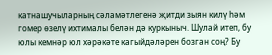катнашучыларның сәламәтлегенә җитди зыян килү һәм гомер өзелү ихтималы белән дә куркыныч. Шулай итеп, бу юлы кемнәр юл хәрәкәте кагыйдәләрен бозган соң? Бу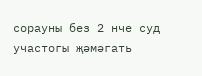сорауны без 2 нче суд участогы җәмәгать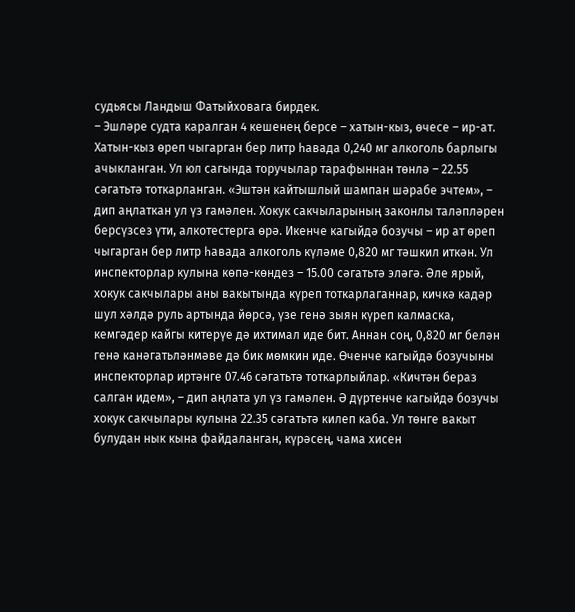судьясы Ландыш Фатыйховага бирдек.
– Эшләре судта каралган 4 кешенең берсе – хатын-кыз, өчесе – ир-ат. Хатын-кыз өреп чыгарган бер литр һавада 0,240 мг алкоголь барлыгы ачыкланган. Ул юл сагында торучылар тарафыннан төнлә – 22.55 сәгатьтә тоткарланган. «Эштән кайтышлый шампан шәрабе эчтем», – дип аңлаткан ул үз гамәлен. Хокук сакчыларының законлы таләпләрен берсүзсез үти, алкотестерга өрә. Икенче кагыйдә бозучы – ир ат өреп чыгарган бер литр һавада алкоголь күләме 0,820 мг тәшкил иткән. Ул инспекторлар кулына көпә-көндез – 15.00 сәгатьтә эләгә. Әле ярый, хокук сакчылары аны вакытында күреп тоткарлаганнар, кичкә кадәр шул хәлдә руль артында йөрсә, үзе генә зыян күреп калмаска, кемгәдер кайгы китерүе дә ихтимал иде бит. Аннан соң, 0,820 мг белән генә канәгатьләнмәве дә бик мөмкин иде. Өченче кагыйдә бозучыны инспекторлар иртәнге 07.46 сәгатьтә тоткарлыйлар. «Кичтән бераз салган идем», – дип аңлата ул үз гамәлен. Ә дүртенче кагыйдә бозучы хокук сакчылары кулына 22.35 сәгатьтә килеп каба. Ул төнге вакыт булудан нык кына файдаланган, күрәсең, чама хисен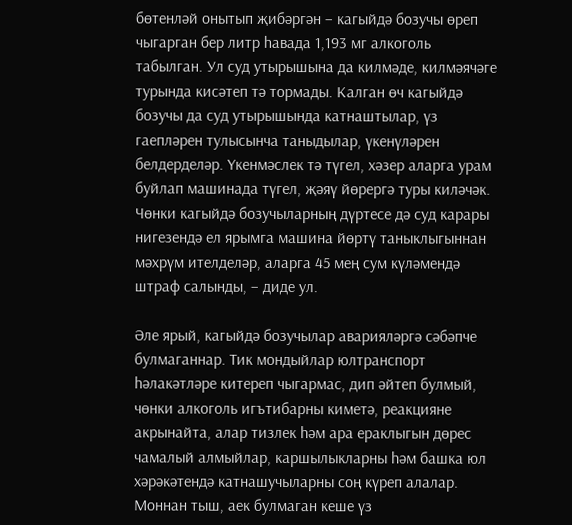бөтенләй онытып җибәргән – кагыйдә бозучы өреп чыгарган бер литр һавада 1,193 мг алкоголь табылган. Ул суд утырышына да килмәде, килмәячәге турында кисәтеп тә тормады. Калган өч кагыйдә бозучы да суд утырышында катнаштылар, үз гаепләрен тулысынча таныдылар, үкенүләрен белдерделәр. Үкенмәслек тә түгел, хәзер аларга урам буйлап машинада түгел, җәяү йөрергә туры киләчәк. Чөнки кагыйдә бозучыларның дүртесе дә суд карары нигезендә ел ярымга машина йөртү таныклыгыннан мәхрүм ителделәр, аларга 45 мең сум күләмендә штраф салынды, – диде ул.

Әле ярый, кагыйдә бозучылар аварияләргә сәбәпче булмаганнар. Тик мондыйлар юлтранспорт һәлакәтләре китереп чыгармас, дип әйтеп булмый, чөнки алкоголь игътибарны киметә, реакцияне акрынайта, алар тизлек һәм ара ераклыгын дөрес чамалый алмыйлар, каршылыкларны һәм башка юл хәрәкәтендә катнашучыларны соң күреп алалар. Моннан тыш, аек булмаган кеше үз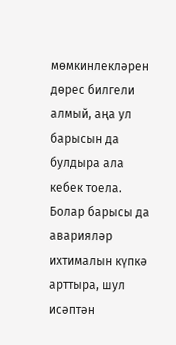мөмкинлекләрен дөрес билгели алмый, аңа ул барысын да булдыра ала кебек тоела. Болар барысы да аварияләр ихтималын күпкә арттыра, шул исәптән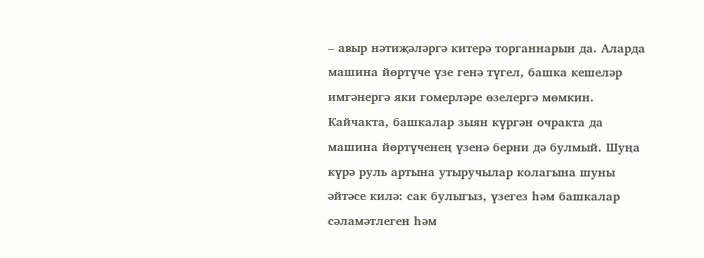– авыр нәтиҗәләргә китерә торганнарын да. Аларда машина йөртүче үзе генә түгел, башка кешеләр имгәнергә яки гомерләре өзелергә мөмкин. Кайчакта, башкалар зыян күргән очракта да машина йөртүченең үзенә берни дә булмый. Шуңа күрә руль артына утыручылар колагына шуны әйтәсе килә: сак булыгыз, үзегез һәм башкалар сәламәтлеген һәм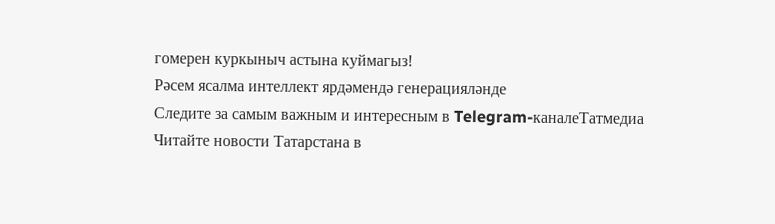гомерен куркыныч астына куймагыз!
Рәсем ясалма интеллект ярдәмендә генерацияләнде
Следите за самым важным и интересным в Telegram-каналеТатмедиа
Читайте новости Татарстана в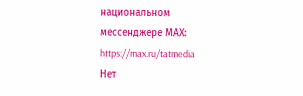национальном мессенджере MАХ: https://max.ru/tatmedia
Нет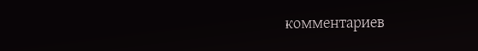комментариев